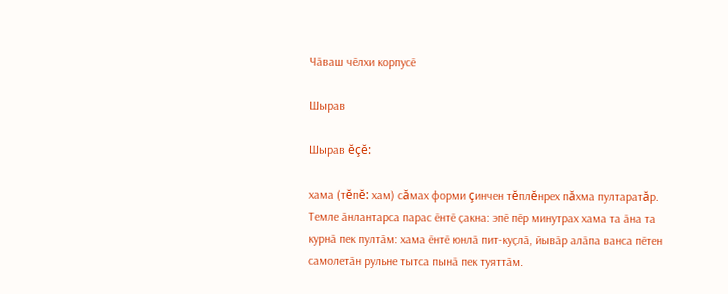Чӑваш чӗлхи корпусӗ

Шырав

Шырав ĕçĕ:

хама (тĕпĕ: хам) сăмах форми çинчен тĕплĕнрех пăхма пултаратăр.
Темле ӑнлантарса парас ӗнтӗ ҫакна: эпӗ пӗр минутрах хама та ӑна та курнӑ пек пултӑм: хама ӗнтӗ юнлӑ пит-куҫлӑ, йывӑр алӑпа ванса пӗтен самолетӑн рульне тытса пынӑ пек туяттӑм.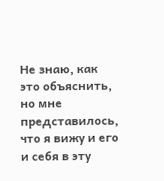Не знаю, как это объяснить, но мне представилось, что я вижу и его и себя в эту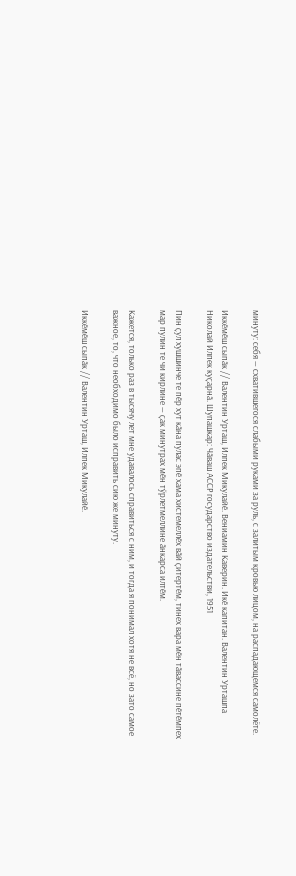минуту: себя — схватившегося слабыми руками за руль, с залитым кровью лицом, на распадающемся самолёте.

Иккӗмӗш сыпӑк // Валентин Урташ, Илпек Микулайӗ. Вениамин Каверин. Икӗ капитан. Валентин Урташпа Николай Илпек куҫарнӑ. Шупашкар: Чӑваш АССР государство издательстви, 1951

Пин ҫул хушшинче те пӗр хут кӑна пулас эпӗ хама хистемеллӗх вӑй ҫитертӗм, тинех вара мӗн тӑвассине пӗтӗмпех мар пулин те чи кирлине — ҫак минутрах мӗн тӳрлетмеллине ӑнкарса илтӗм.

Кажется, только раз в тысячу лет мне удавалось справиться с ним, и тогда я понимал хотя не всё, но зато самое важное, то, что необходимо было исправить сию же минуту.

Иккӗмӗш сыпӑк // Валентин Урташ, Илпек Микулайӗ.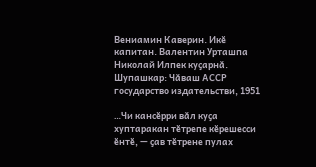Вениамин Каверин. Икӗ капитан. Валентин Урташпа Николай Илпек куҫарнӑ. Шупашкар: Чӑваш АССР государство издательстви, 1951

…Чи кансӗрри вӑл куҫа хуптаракан тӗтрепе кӗрешесси ӗнтӗ, — ҫав тӗтрене пулах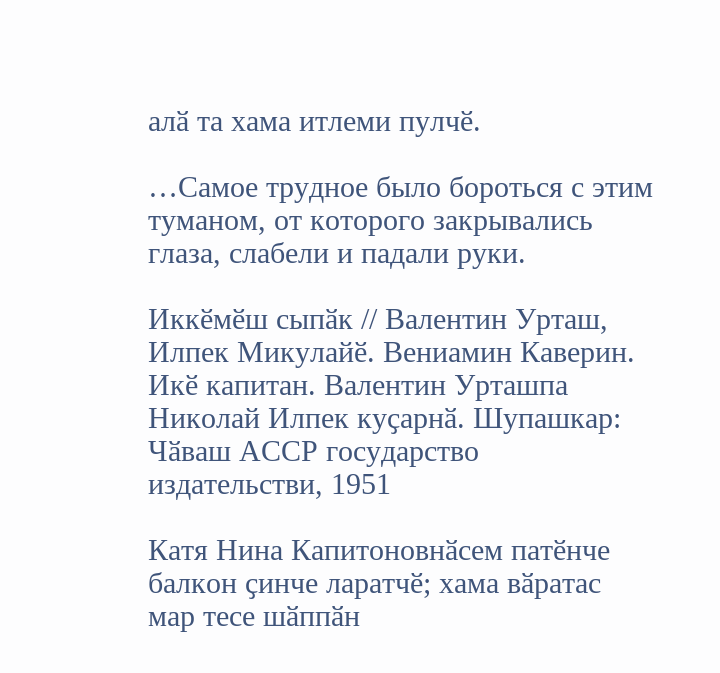алӑ та хама итлеми пулчӗ.

…Самое трудное было бороться с этим туманом, от которого закрывались глаза, слабели и падали руки.

Иккӗмӗш сыпӑк // Валентин Урташ, Илпек Микулайӗ. Вениамин Каверин. Икӗ капитан. Валентин Урташпа Николай Илпек куҫарнӑ. Шупашкар: Чӑваш АССР государство издательстви, 1951

Катя Нина Капитоновнӑсем патӗнче балкон ҫинче ларатчӗ; хама вӑратас мар тесе шӑппӑн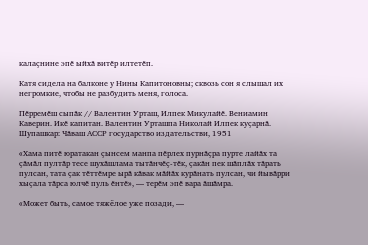калаҫнине эпӗ ыйхӑ витӗр илтетӗп.

Катя сидела на балконе у Нины Капитоновны; сквозь сон я слышал их негромкие, чтобы не разбудить меня, голоса.

Пӗрремӗш сыпӑк // Валентин Урташ, Илпек Микулайӗ. Вениамин Каверин. Икӗ капитан. Валентин Урташпа Николай Илпек куҫарнӑ. Шупашкар: Чӑваш АССР государство издательстви, 1951

«Хама питӗ юратакан ҫынсем манпа пӗрлех пурнӑҫра пурте лайӑх та ҫӑмӑл пултӑр тесе шухӑшлама тытӑнчӗҫ-тӗк, ҫакӑн пек шӑплӑх тӑрать пулсан, тата ҫак тӗттӗмре ырӑ кӑвак мӑйӑх курӑнать пулсан, чи йывӑрри хыҫала тӑрса юлчӗ пуль ӗнтӗ», — терӗм эпӗ вара ӑшӑмра.

«Может быть, самое тяжёлое уже позади, —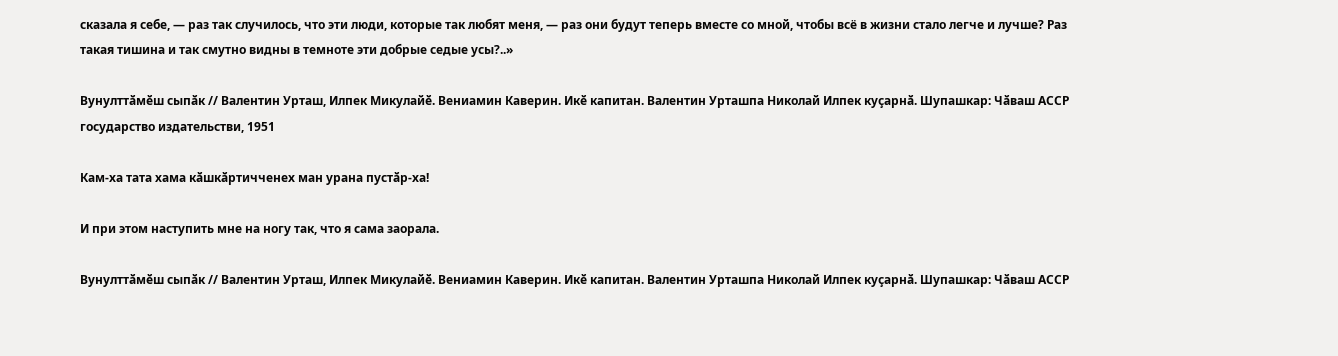сказала я себе, — раз так случилось, что эти люди, которые так любят меня, — раз они будут теперь вместе со мной, чтобы всё в жизни стало легче и лучше? Раз такая тишина и так смутно видны в темноте эти добрые седые усы?..»

Вунулттӑмӗш сыпӑк // Валентин Урташ, Илпек Микулайӗ. Вениамин Каверин. Икӗ капитан. Валентин Урташпа Николай Илпек куҫарнӑ. Шупашкар: Чӑваш АССР государство издательстви, 1951

Кам-ха тата хама кӑшкӑртичченех ман урана пустӑр-ха!

И при этом наступить мне на ногу так, что я сама заорала.

Вунулттӑмӗш сыпӑк // Валентин Урташ, Илпек Микулайӗ. Вениамин Каверин. Икӗ капитан. Валентин Урташпа Николай Илпек куҫарнӑ. Шупашкар: Чӑваш АССР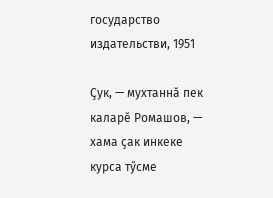государство издательстви, 1951

Ҫук, — мухтаннӑ пек каларӗ Ромашов, — хама ҫак инкеке курса тӳсме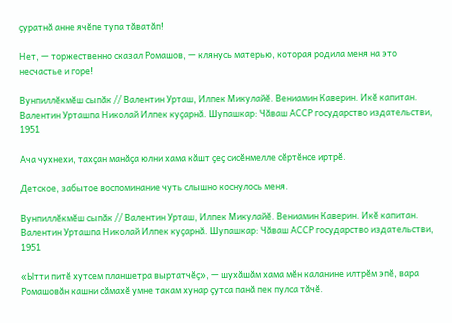ҫуратнӑ анне ячӗпе тупа тӑватӑп!

Нет, — торжественно сказал Ромашов, — клянусь матерью, которая родила меня на это несчастье и горе!

Вунпиллӗкмӗш сыпӑк // Валентин Урташ, Илпек Микулайӗ. Вениамин Каверин. Икӗ капитан. Валентин Урташпа Николай Илпек куҫарнӑ. Шупашкар: Чӑваш АССР государство издательстви, 1951

Ача чухнехи, тахҫан манӑҫа юлни хама кӑшт ҫеҫ сисӗнмелле сӗртӗнсе иртрӗ.

Детское, забытое воспоминание чуть слышно коснулось меня.

Вунпиллӗкмӗш сыпӑк // Валентин Урташ, Илпек Микулайӗ. Вениамин Каверин. Икӗ капитан. Валентин Урташпа Николай Илпек куҫарнӑ. Шупашкар: Чӑваш АССР государство издательстви, 1951

«Ытти питӗ хутсем планшетра выртатчӗҫ», — шухӑшӑм хама мӗн каланине илтрӗм эпӗ, вара Ромашовӑн кашни сӑмахӗ умне такам хунар ҫутса панӑ пек пулса тӑчӗ.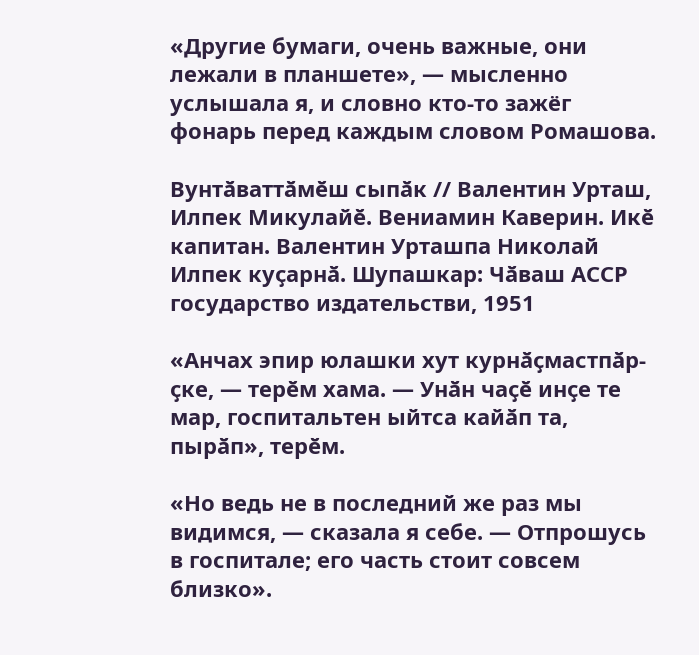«Другие бумаги, очень важные, они лежали в планшете», — мысленно услышала я, и словно кто-то зажёг фонарь перед каждым словом Ромашова.

Вунтӑваттӑмӗш сыпӑк // Валентин Урташ, Илпек Микулайӗ. Вениамин Каверин. Икӗ капитан. Валентин Урташпа Николай Илпек куҫарнӑ. Шупашкар: Чӑваш АССР государство издательстви, 1951

«Анчах эпир юлашки хут курнӑҫмастпӑр-ҫке, — терӗм хама. — Унӑн чаҫӗ инҫе те мар, госпитальтен ыйтса кайӑп та, пырӑп», терӗм.

«Но ведь не в последний же раз мы видимся, — сказала я себе. — Отпрошусь в госпитале; его часть стоит совсем близко».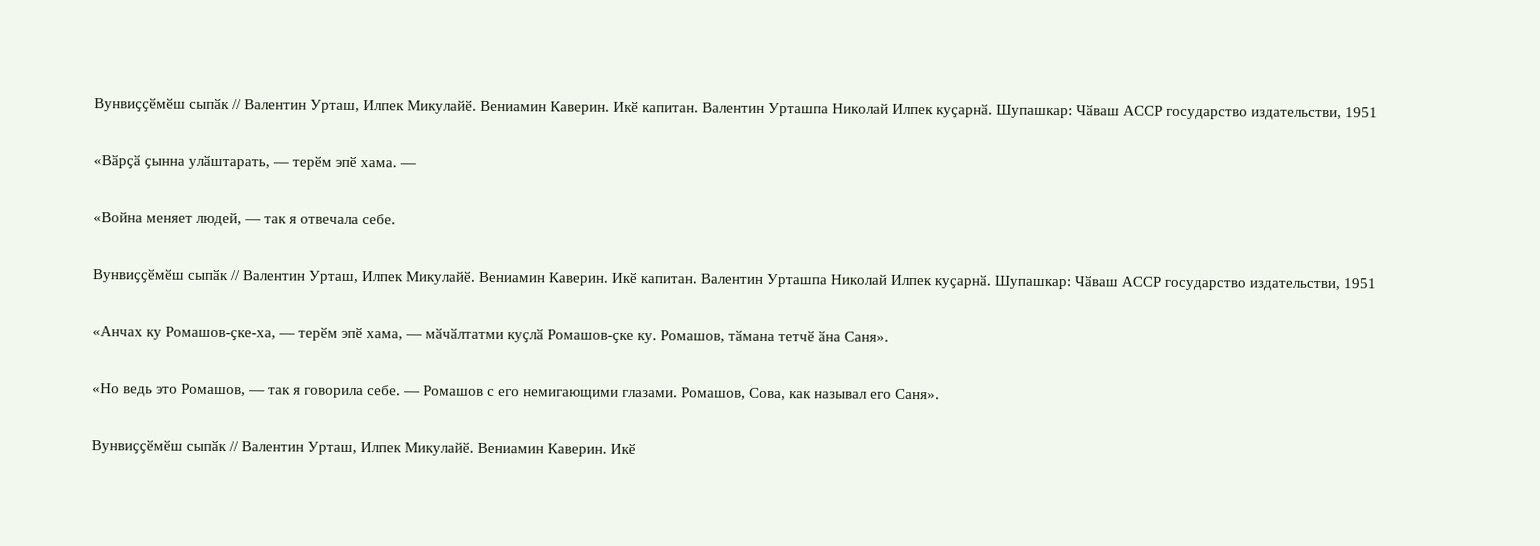Вунвиҫҫӗмӗш сыпӑк // Валентин Урташ, Илпек Микулайӗ. Вениамин Каверин. Икӗ капитан. Валентин Урташпа Николай Илпек куҫарнӑ. Шупашкар: Чӑваш АССР государство издательстви, 1951

«Вӑрҫӑ ҫынна улӑштарать, — терӗм эпӗ хама. —

«Война меняет людей, — так я отвечала себе.

Вунвиҫҫӗмӗш сыпӑк // Валентин Урташ, Илпек Микулайӗ. Вениамин Каверин. Икӗ капитан. Валентин Урташпа Николай Илпек куҫарнӑ. Шупашкар: Чӑваш АССР государство издательстви, 1951

«Анчах ку Ромашов-ҫке-ха, — терӗм эпӗ хама, — мӑчӑлтатми куҫлӑ Ромашов-ҫке ку. Ромашов, тӑмана тетчӗ ӑна Саня».

«Но ведь это Ромашов, — так я говорила себе. — Ромашов с его немигающими глазами. Ромашов, Сова, как называл его Саня».

Вунвиҫҫӗмӗш сыпӑк // Валентин Урташ, Илпек Микулайӗ. Вениамин Каверин. Икӗ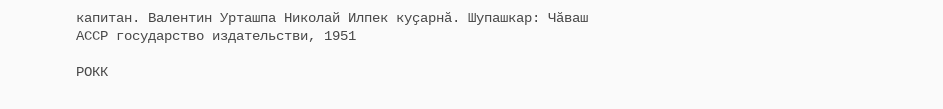капитан. Валентин Урташпа Николай Илпек куҫарнӑ. Шупашкар: Чӑваш АССР государство издательстви, 1951

РОКК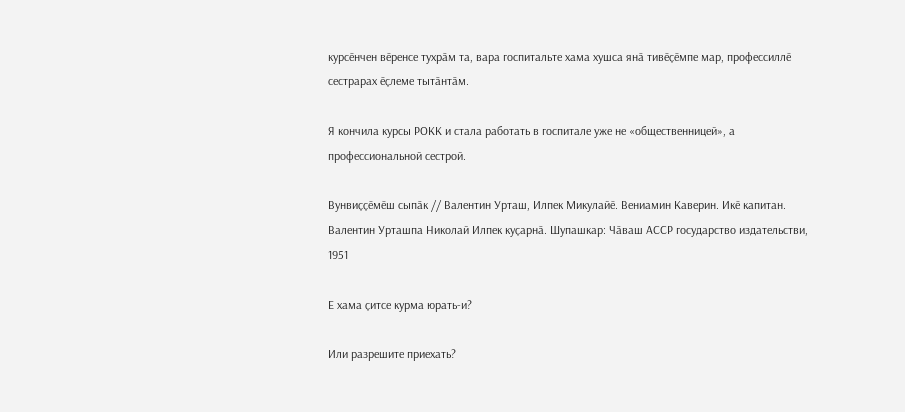курсӗнчен вӗренсе тухрӑм та, вара госпитальте хама хушса янӑ тивӗҫӗмпе мар, профессиллӗ сестрарах ӗҫлеме тытӑнтӑм.

Я кончила курсы РОКК и стала работать в госпитале уже не «общественницей», а профессиональной сестрой.

Вунвиҫҫӗмӗш сыпӑк // Валентин Урташ, Илпек Микулайӗ. Вениамин Каверин. Икӗ капитан. Валентин Урташпа Николай Илпек куҫарнӑ. Шупашкар: Чӑваш АССР государство издательстви, 1951

Е хама ҫитсе курма юрать-и?

Или разрешите приехать?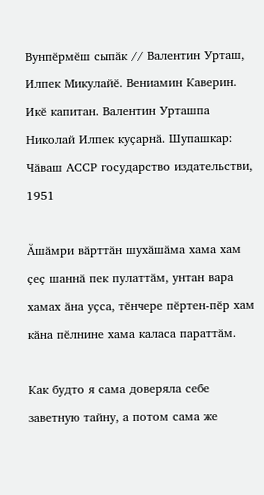Вунпӗрмӗш сыпӑк // Валентин Урташ, Илпек Микулайӗ. Вениамин Каверин. Икӗ капитан. Валентин Урташпа Николай Илпек куҫарнӑ. Шупашкар: Чӑваш АССР государство издательстви, 1951

Ӑшӑмри вӑрттӑн шухӑшӑма хама хам ҫеҫ шаннӑ пек пулаттӑм, унтан вара хамах ӑна уҫса, тӗнчере пӗртен-пӗр хам кӑна пӗлнине хама каласа параттӑм.

Как будто я сама доверяла себе заветную тайну, а потом сама же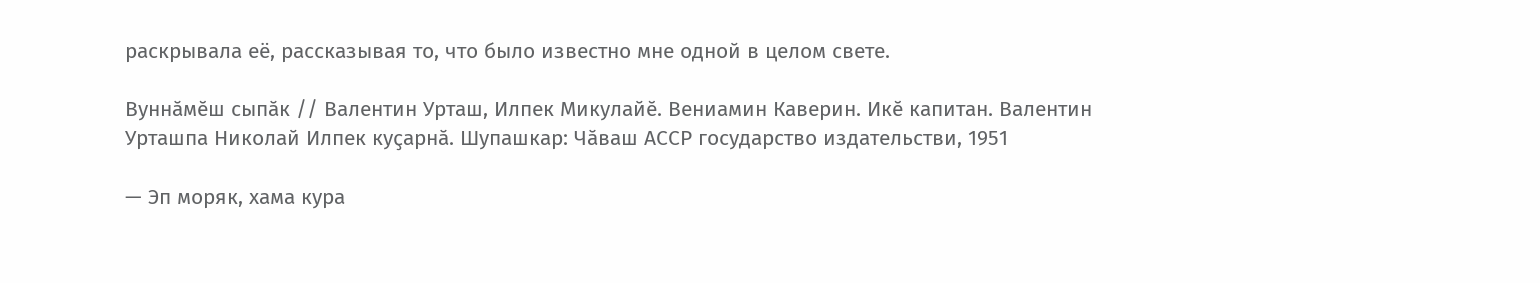раскрывала её, рассказывая то, что было известно мне одной в целом свете.

Вуннӑмӗш сыпӑк // Валентин Урташ, Илпек Микулайӗ. Вениамин Каверин. Икӗ капитан. Валентин Урташпа Николай Илпек куҫарнӑ. Шупашкар: Чӑваш АССР государство издательстви, 1951

— Эп моряк, хама кура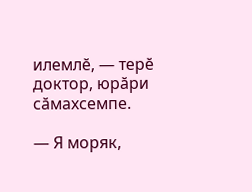илемлӗ, — терӗ доктор, юрӑри сӑмахсемпе.

— Я моряк,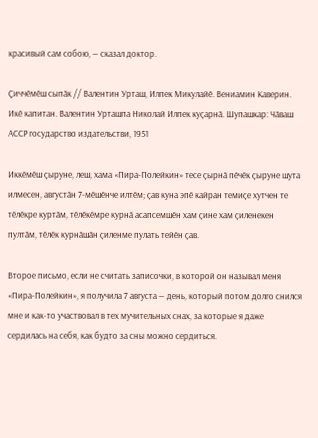красивый сам собою, — сказал доктор.

Ҫиччӗмӗш сыпӑк // Валентин Урташ, Илпек Микулайӗ. Вениамин Каверин. Икӗ капитан. Валентин Урташпа Николай Илпек куҫарнӑ. Шупашкар: Чӑваш АССР государство издательстви, 1951

Иккӗмӗш ҫыруне, леш, хама «Пира-Полейкин» тесе ҫырнӑ пӗчӗк ҫыруне шута илмесен, августӑн 7-мӗшӗнче илтӗм; ҫав куна эпӗ кайран темиҫе хутчен те тӗлӗкре куртӑм, тӗлӗкӗмре курнӑ асапсемшӗн хам ҫине хам ҫиленекен пултӑм, тӗлӗк курнӑшӑн ҫиленме пулать тейӗн ҫав.

Второе письмо, если не считать записочки, в которой он называл меня «Пира-Полейкин», я получила 7 августа — день, который потом долго снился мне и как-то участвовал в тех мучительных снах, за которые я даже сердилась на себя, как будто за сны можно сердиться.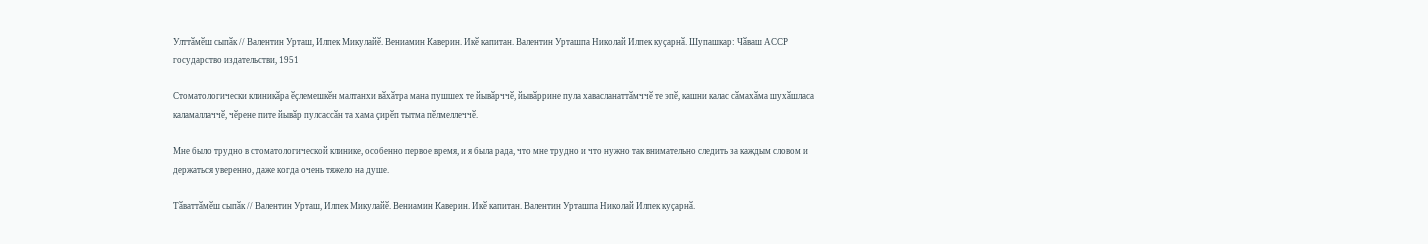Улттӑмӗш сыпӑк // Валентин Урташ, Илпек Микулайӗ. Вениамин Каверин. Икӗ капитан. Валентин Урташпа Николай Илпек куҫарнӑ. Шупашкар: Чӑваш АССР государство издательстви, 1951

Стоматологически клиникӑра ӗҫлемешкӗн малтанхи вӑхӑтра мана пушшех те йывӑрччӗ, йывӑррине пула хавасланаттӑмччӗ те эпӗ, кашни калас сӑмахӑма шухӑшласа каламаллаччӗ, чӗрене пите йывӑр пулсассӑн та хама ҫирӗп тытма пӗлмеллеччӗ.

Мне было трудно в стоматологической клинике, особенно первое время, и я была рада, что мне трудно и что нужно так внимательно следить за каждым словом и держаться уверенно, даже когда очень тяжело на душе.

Тӑваттӑмӗш сыпӑк // Валентин Урташ, Илпек Микулайӗ. Вениамин Каверин. Икӗ капитан. Валентин Урташпа Николай Илпек куҫарнӑ.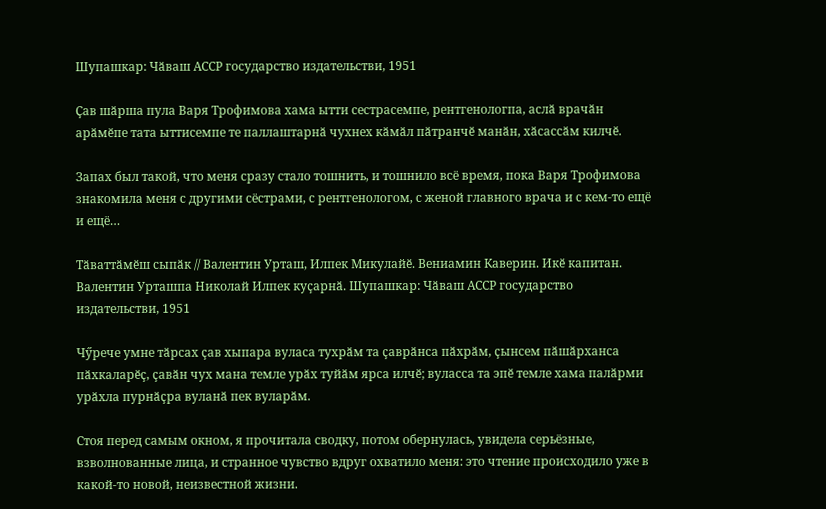Шупашкар: Чӑваш АССР государство издательстви, 1951

Ҫав шӑрша пула Варя Трофимова хама ытти сестрасемпе, рентгенологпа, аслӑ врачӑн арӑмӗпе тата ыттисемпе те паллаштарнӑ чухнех кӑмӑл пӑтранчӗ манӑн, хӑсассӑм килчӗ.

Запах был такой, что меня сразу стало тошнить, и тошнило всё время, пока Варя Трофимова знакомила меня с другими сёстрами, с рентгенологом, с женой главного врача и с кем-то ещё и ещё…

Тӑваттӑмӗш сыпӑк // Валентин Урташ, Илпек Микулайӗ. Вениамин Каверин. Икӗ капитан. Валентин Урташпа Николай Илпек куҫарнӑ. Шупашкар: Чӑваш АССР государство издательстви, 1951

Чӳрече умне тӑрсах ҫав хыпара вуласа тухрӑм та ҫаврӑнса пӑхрӑм, ҫынсем пӑшӑрханса пӑхкаларӗҫ, ҫавӑн чух мана темле урӑх туйӑм ярса илчӗ; вуласса та эпӗ темле хама палӑрми урӑхла пурнӑҫра вуланӑ пек вуларӑм.

Стоя перед самым окном, я прочитала сводку, потом обернулась, увидела серьёзные, взволнованные лица, и странное чувство вдруг охватило меня: это чтение происходило уже в какой-то новой, неизвестной жизни.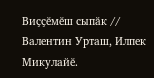Виҫҫӗмӗш сыпӑк // Валентин Урташ, Илпек Микулайӗ.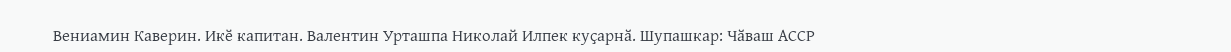Вениамин Каверин. Икӗ капитан. Валентин Урташпа Николай Илпек куҫарнӑ. Шупашкар: Чӑваш АССР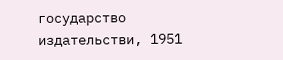государство издательстви, 1951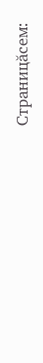Страницăсем: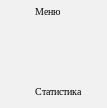Меню



Статистика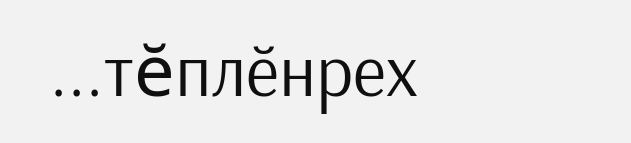...тĕплӗнрех